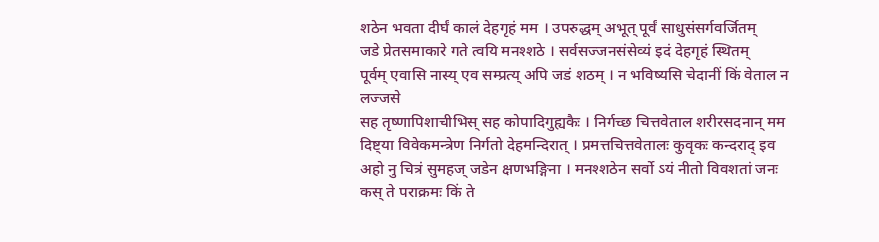शठेन भवता दीर्घं कालं देहगृहं मम । उपरुद्धम् अभूत् पूर्वं साधुसंसर्गवर्जितम्
जडे प्रेतसमाकारे गते त्वयि मनश्शठे । सर्वसज्जनसंसेव्यं इदं देहगृहं स्थितम्
पूर्वम् एवासि नास्य् एव सम्प्रत्य् अपि जडं शठम् । न भविष्यसि चेदानीं किं वेताल न लज्जसे
सह तृष्णापिशाचीभिस् सह कोपादिगुह्यकैः । निर्गच्छ चित्तवेताल शरीरसदनान् मम
दिष्ट्या विवेकमन्त्रेण निर्गतो देहमन्दिरात् । प्रमत्तचित्तवेतालः कुवृकः कन्दराद् इव
अहो नु चित्रं सुमहज् जडेन क्षणभङ्गिना । मनश्शठेन सर्वो ऽयं नीतो विवशतां जनः
कस् ते पराक्रमः किं ते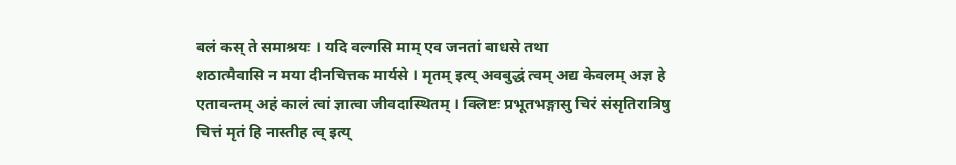बलं कस् ते समाश्रयः । यदि वल्गसि माम् एव जनतां बाधसे तथा
शठात्मैवासि न मया दीनचित्तक मार्यसे । मृतम् इत्य् अवबुद्धं त्वम् अद्य केवलम् अज्ञ हे
एतावन्तम् अहं कालं त्वां ज्ञात्वा जीवदास्थितम् । क्लिष्टः प्रभूतभङ्गासु चिरं संसृतिरात्रिषु
चित्तं मृतं हि नास्तीह त्व् इत्य्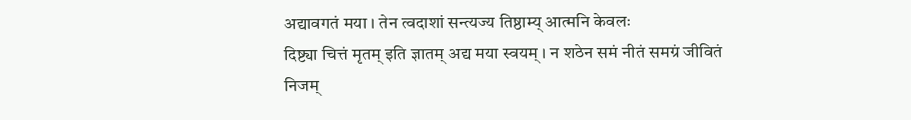अद्यावगतं मया । तेन त्वदाशां सन्त्यज्य तिष्ठाम्य् आत्मनि केवलः
दिष्ट्या चित्तं मृतम् इति ज्ञातम् अद्य मया स्वयम् । न शठेन समं नीतं समग्रं जीवितं निजम्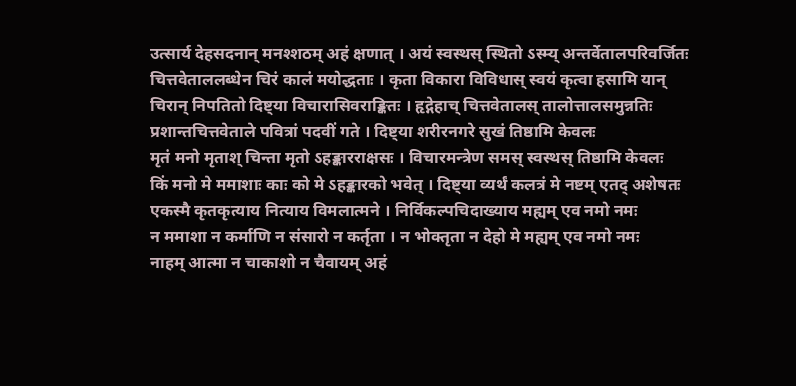उत्सार्य देहसदनान् मनश्शठम् अहं क्षणात् । अयं स्वस्थस् स्थितो ऽस्म्य् अन्तर्वेतालपरिवर्जितः
चित्तवेताललब्धेन चिरं कालं मयोद्धताः । कृता विकारा विविधास् स्वयं कृत्वा हसामि यान्
चिरान् निपतितो दिष्ट्या विचारासिवराङ्कितः । हृद्गेहाच् चित्तवेतालस् तालोत्तालसमुन्नतिः
प्रशान्तचित्तवेताले पवित्रां पदवीं गते । दिष्ट्या शरीरनगरे सुखं तिष्ठामि केवलः
मृतं मनो मृताश् चिन्ता मृतो ऽहङ्कारराक्षसः । विचारमन्त्रेण समस् स्वस्थस् तिष्ठामि केवलः
किं मनो मे ममाशाः काः को मे ऽहङ्कारको भवेत् । दिष्ट्या व्यर्थं कलत्रं मे नष्टम् एतद् अशेषतः
एकस्मै कृतकृत्याय नित्याय विमलात्मने । निर्विकल्पचिदाख्याय मह्यम् एव नमो नमः
न ममाशा न कर्माणि न संसारो न कर्तृता । न भोक्तृता न देहो मे मह्यम् एव नमो नमः
नाहम् आत्मा न चाकाशो न चैवायम् अहं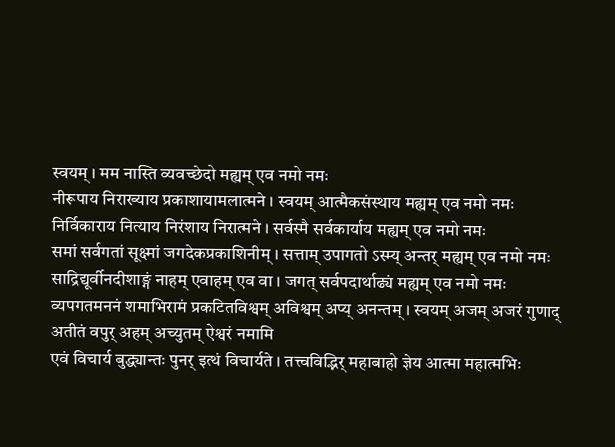स्वयम् । मम नास्ति व्यवच्छेदो मह्यम् एव नमो नमः
नीरूपाय निराख्याय प्रकाशायामलात्मने । स्वयम् आत्मैकसंस्थाय मह्यम् एव नमो नमः
निर्विकाराय नित्याय निरंशाय निरात्मने । सर्वस्मै सर्वकार्याय मह्यम् एव नमो नमः
समां सर्वगतां सूक्ष्मां जगदेकप्रकाशिनीम् । सत्ताम् उपागतो ऽस्म्य् अन्तर् मह्यम् एव नमो नमः
साद्रिद्यूर्वीनदीशाङ्गं नाहम् एवाहम् एव वा । जगत् सर्वपदार्थाढ्यं मह्यम् एव नमो नमः
व्यपगतमननं शमाभिरामं प्रकटितविश्वम् अविश्वम् अप्य् अनन्तम् । स्वयम् अजम् अजरं गुणाद् अतीतं वपुर् अहम् अच्युतम् ऐश्वरं नमामि
एवं विचार्य बुद्ध्यान्तः पुनर् इत्थं विचार्यते । तत्त्वविद्भिर् महाबाहो ज्ञेय आत्मा महात्मभिः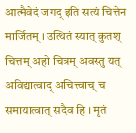आत्मैवेदं जगद् इति सत्यं चित्तेन मार्जितम् । उत्थितं स्यात् कुतश् चित्तम् अहो चित्रम् अवस्तु यत्
अविद्यात्वाद् अचित्त्वाच् च समायात्वात् सदैव हि । मृतं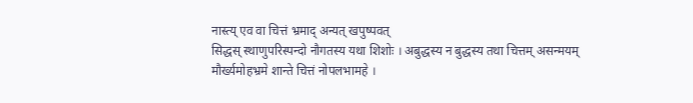नास्त्य् एव वा चित्तं भ्रमाद् अन्यत् खपुष्पवत्
सिद्धस् स्थाणुपरिस्पन्दो नौगतस्य यथा शिशोः । अबुद्धस्य न बुद्धस्य तथा चित्तम् असन्मयम्
मौर्ख्यमोहभ्रमे शान्ते चित्तं नोपलभामहे ।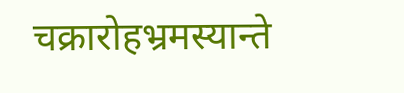चक्रारोहभ्रमस्यान्ते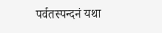पर्वतस्पन्दनं यथा